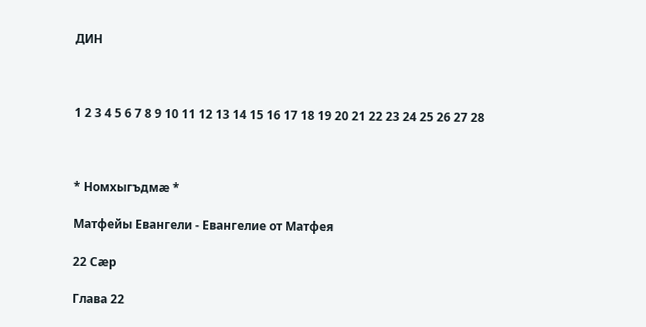ДИН



1 2 3 4 5 6 7 8 9 10 11 12 13 14 15 16 17 18 19 20 21 22 23 24 25 26 27 28



* Номхыгъдмæ *

Матфейы Евангели - Евангелие от Матфея

22 Сæр

Глава 22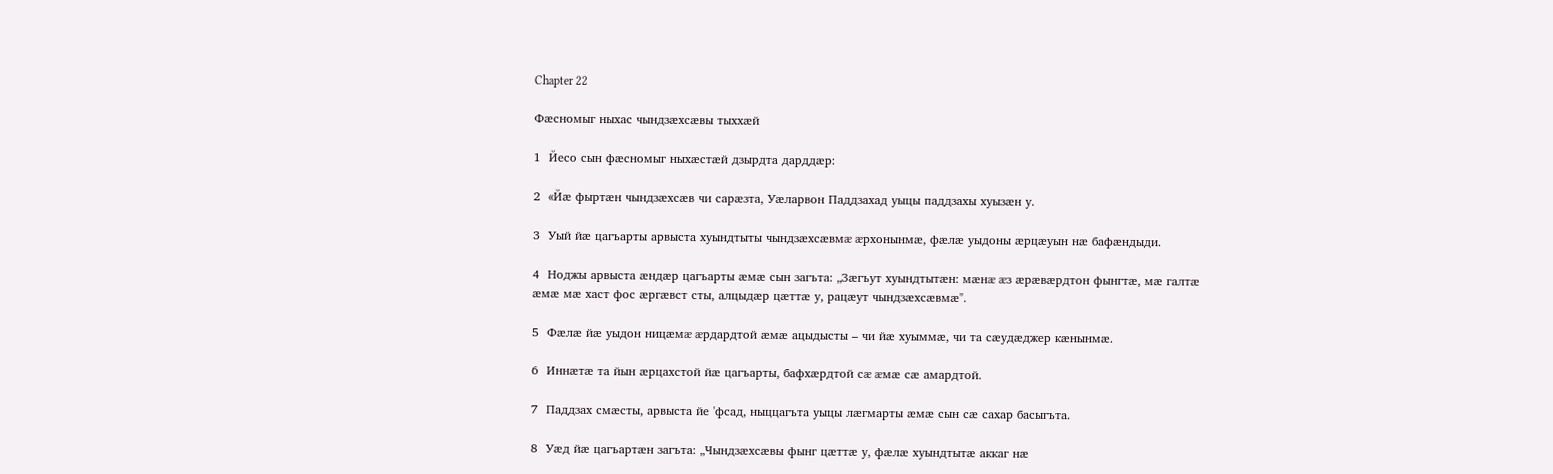Chapter 22

Фæсномыг ныхас чындзæхсæвы тыххæй

1  Йесо сын фæсномыг ныхæстæй дзырдта дарддæр:

2  «Йæ фыртæн чындзæхсæв чи сарæзта, Уæларвон Паддзахад уыцы паддзахы хуызæн у.

3  Уый йæ цагъарты арвыста хуындтыты чындзæхсæвмæ æрхонынмæ, фæлæ уыдоны æрцæуын нæ бафæндыди.

4  Ноджы арвыста æндæр цагъарты æмæ сын загъта: „Зæгъут хуындтытæн: мæнæ æз æрæвæрдтон фынгтæ, мæ галтæ æмæ мæ хаст фос æргæвст сты, алцыдæр цæттæ у, рацæут чындзæхсæвмæ".

5  Фæлæ йæ уыдон ницæмæ æрдардтой æмæ ацыдысты – чи йæ хуыммæ, чи та сæудæджер кæнынмæ.

6  Иннæтæ та йын æрцахстой йæ цагъарты, бафхæрдтой сæ æмæ сæ амардтой.

7  Паддзах смæсты, арвыста йе 'фсад, ныццагъта уыцы лæгмарты æмæ сын сæ сахар басыгъта.

8  Уæд йæ цагъартæн загъта: „Чындзæхсæвы фынг цæттæ у, фæлæ хуындтытæ аккаг нæ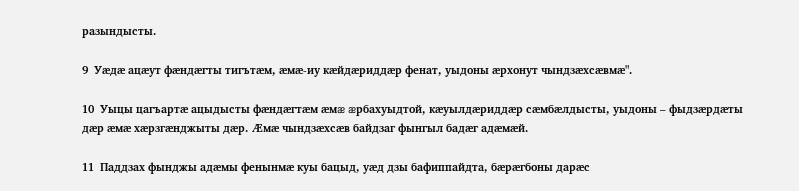разындысты.

9  Уæдæ ацæут фæндæгты тигътæм, æмæ-иу кæйдæриддæр фенат, уыдоны æрхонут чындзæхсæвмæ".

10  Уыцы цагъартæ ацыдысты фæндæгтæм æмæ æрбахуыдтой, кæуылдæриддæр сæмбæлдысты, уыдоны – фыдзæрдæты дæр æмæ хæрзгæнджыты дæр. Æмæ чындзæхсæв байдзаг фынгыл бадæг адæмæй.

11  Паддзах фынджы адæмы фенынмæ куы бацыд, уæд дзы бафиппайдта, бæрæгбоны дарæс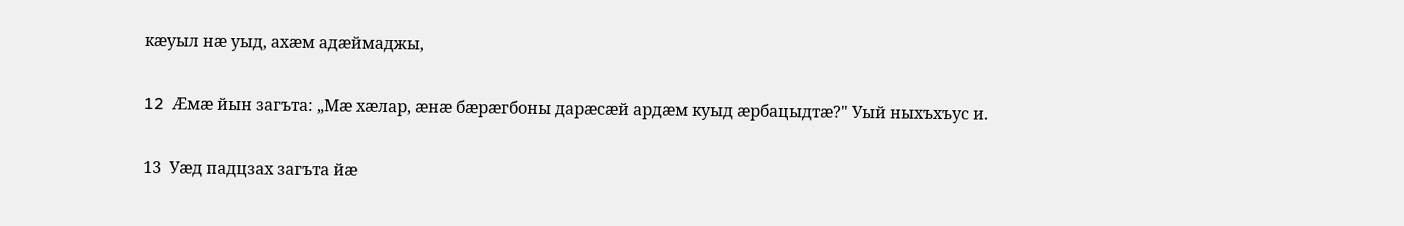кæуыл нæ уыд, ахæм адæймаджы,

12  Æмæ йын загъта: „Мæ хæлар, æнæ бæрæгбоны дарæсæй ардæм куыд æрбацыдтæ?" Уый ныхъхъус и.

13  Уæд падцзах загъта йæ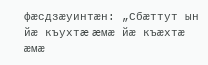фæсдзæуинтæн: „Сбæттут ын йæ къухтæ æмæ йæ къæхтæ æмæ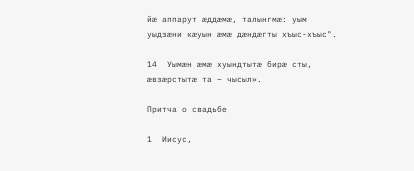йæ аппарут æддæмæ, талынгмæ: уым уыдзæни кæуын æмæ дæндæгты хъыс-хъыс".

14  Уымæн æмæ хуындтытæ бирæ сты, æвзæрстытæ та – чысыл».

Притча о свадьбе

1  Иисус,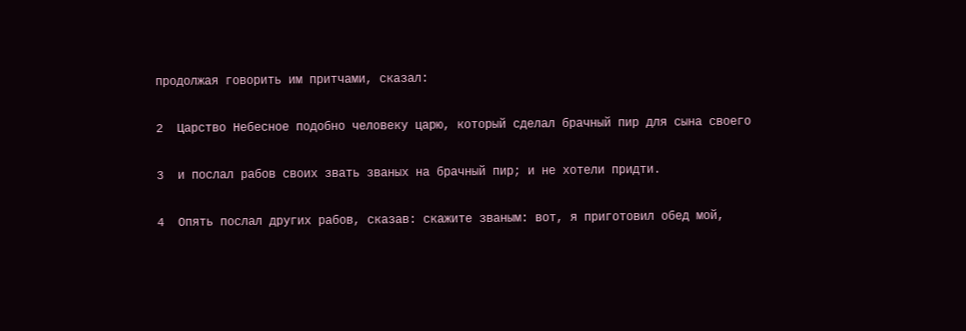продолжая говорить им притчами, сказал:

2  Царство Небесное подобно человеку царю, который сделал брачный пир для сына своего

3  и послал рабов своих звать званых на брачный пир; и не хотели придти.

4  Опять послал других рабов, сказав: скажите званым: вот, я приготовил обед мой,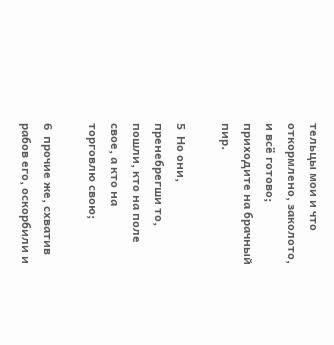тельцы мои и что откормлено, заколото, и всё готово; приходите на брачный пир.

5  Но они, пренебрегши то, пошли, кто на поле свое, а кто на торговлю свою;

6  прочие же, схватив рабов его, оскорбили и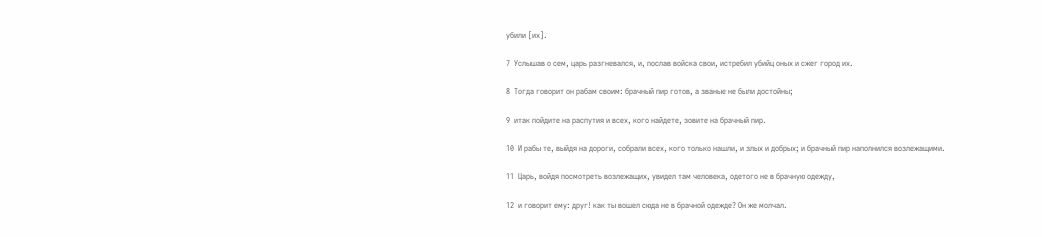убили [их].

7  Услышав о сем, царь разгневался, и, послав войска свои, истребил убийц оных и сжег город их.

8  Тогда говорит он рабам своим: брачный пир готов, а званые не были достойны;

9  итак пойдите на распутия и всех, кого найдете, зовите на брачный пир.

10  И рабы те, выйдя на дороги, собрали всех, кого только нашли, и злых и добрых; и брачный пир наполнился возлежащими.

11  Царь, войдя посмотреть возлежащих, увидел там человека, одетого не в брачную одежду,

12  и говорит ему: друг! как ты вошел сюда не в брачной одежде? Он же молчал.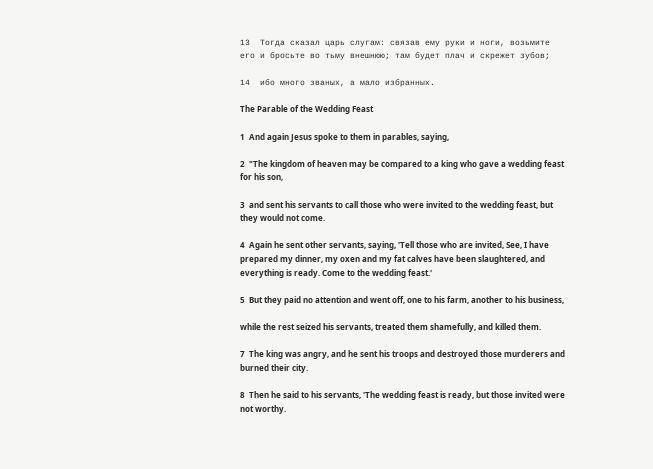13  Тогда сказал царь слугам: связав ему руки и ноги, возьмите его и бросьте во тьму внешнюю; там будет плач и скрежет зубов;

14  ибо много званых, а мало избранных.

The Parable of the Wedding Feast

1  And again Jesus spoke to them in parables, saying,

2  "The kingdom of heaven may be compared to a king who gave a wedding feast for his son,

3  and sent his servants to call those who were invited to the wedding feast, but they would not come.

4  Again he sent other servants, saying, 'Tell those who are invited, See, I have prepared my dinner, my oxen and my fat calves have been slaughtered, and everything is ready. Come to the wedding feast.'

5  But they paid no attention and went off, one to his farm, another to his business,

while the rest seized his servants, treated them shamefully, and killed them.

7  The king was angry, and he sent his troops and destroyed those murderers and burned their city.

8  Then he said to his servants, 'The wedding feast is ready, but those invited were not worthy.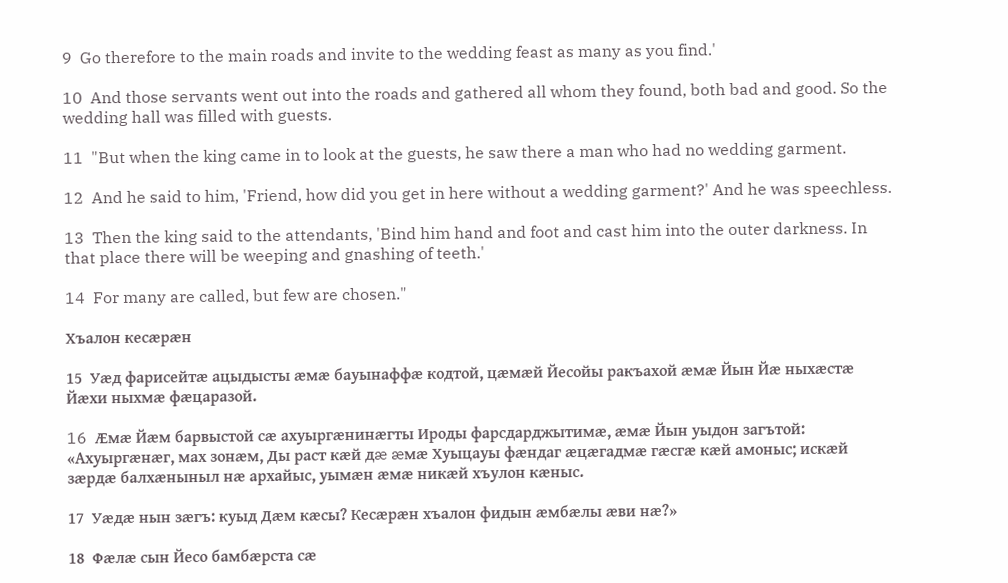9  Go therefore to the main roads and invite to the wedding feast as many as you find.'

10  And those servants went out into the roads and gathered all whom they found, both bad and good. So the wedding hall was filled with guests.

11  "But when the king came in to look at the guests, he saw there a man who had no wedding garment.

12  And he said to him, 'Friend, how did you get in here without a wedding garment?' And he was speechless.

13  Then the king said to the attendants, 'Bind him hand and foot and cast him into the outer darkness. In that place there will be weeping and gnashing of teeth.'

14  For many are called, but few are chosen."

Хъалон кесæрæн

15  Уæд фарисейтæ ацыдысты æмæ бауынаффæ кодтой, цæмæй Йесойы ракъахой æмæ Йын Йæ ныхæстæ Йæхи ныхмæ фæцаразой.

16  Æмæ Йæм барвыстой сæ ахуыргæнинæгты Ироды фарсдарджытимæ, æмæ Йын уыдон загътой: «Ахуыргæнæг, мах зонæм, Ды раст кæй дæ æмæ Хуыцауы фæндаг æцæгадмæ гæсгæ кæй амоныс; искæй зæрдæ балхæныныл нæ архайыс, уымæн æмæ никæй хъулон кæныс.

17  Уæдæ нын зæгъ: куыд Дæм кæсы? Кесæрæн хъалон фидын æмбæлы æви нæ?»

18  Фæлæ сын Йесо бамбæрста сæ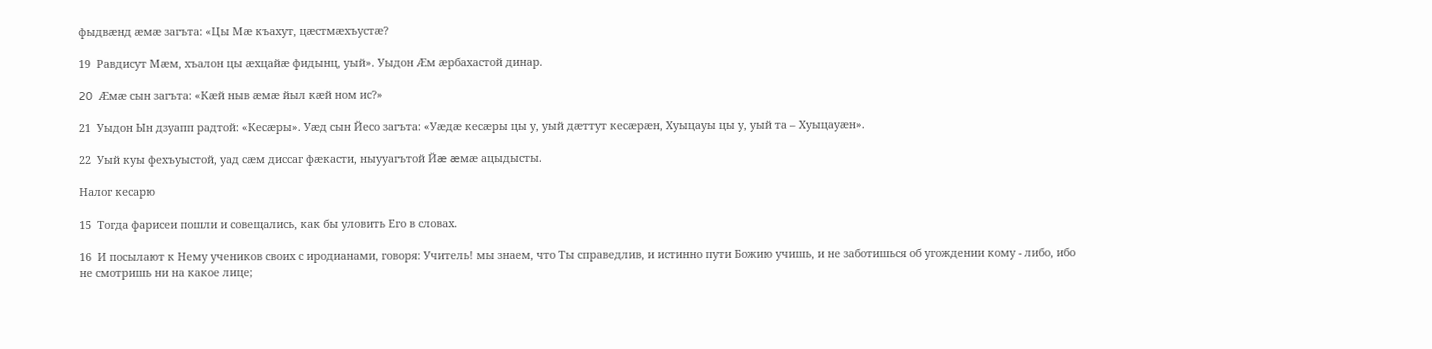фыдвæнд æмæ загъта: «Цы Мæ къахут, цæстмæхъустæ?

19  Равдисут Мæм, хъалон цы æхцайæ фидынц, уый». Уыдон Æм æрбахастой динар.

20  Æмæ сын загъта: «Кæй ныв æмæ йыл кæй ном ис?»

21  Уыдон Ын дзуапп радтой: «Кесæры». Уæд сын Йесо загъта: «Уæдæ кесæры цы у, уый дæттут кесæрæн, Хуыцауы цы у, уый та – Хуыцауæн».

22  Уый куы фехъуыстой, уад сæм диссаг фæкасти, ныууагътой Йæ æмæ ацыдысты.

Налог кесарю

15  Тогда фарисеи пошли и совещались, как бы уловить Его в словах.

16  И посылают к Нему учеников своих с иродианами, говоря: Учитель! мы знаем, что Ты справедлив, и истинно пути Божию учишь, и не заботишься об угождении кому - либо, ибо не смотришь ни на какое лице;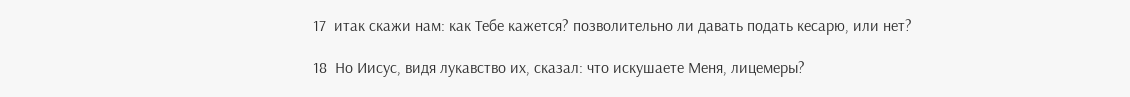17  итак скажи нам: как Тебе кажется? позволительно ли давать подать кесарю, или нет?

18  Но Иисус, видя лукавство их, сказал: что искушаете Меня, лицемеры?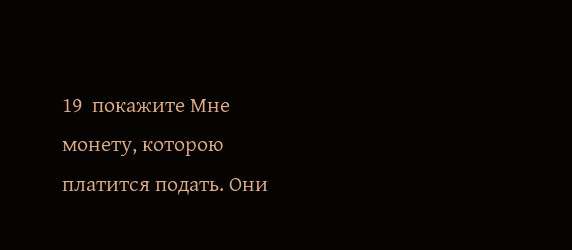19  покажите Мне монету, которою платится подать. Они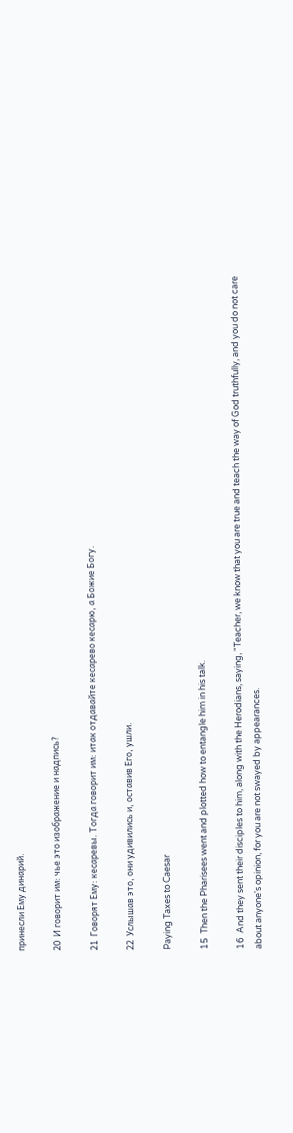принесли Ему динарий.

20  И говорит им: чье это изображение и надпись?

21  Говорят Ему: кесаревы. Тогда говорит им: итак отдавайте кесарево кесарю, а Божие Богу.

22  Услышав это, они удивились и, оставив Его, ушли.

Paying Taxes to Caesar

15  Then the Pharisees went and plotted how to entangle him in his talk.

16  And they sent their disciples to him, along with the Herodians, saying, "Teacher, we know that you are true and teach the way of God truthfully, and you do not care about anyone's opinion, for you are not swayed by appearances.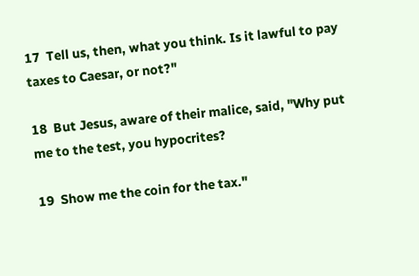17  Tell us, then, what you think. Is it lawful to pay taxes to Caesar, or not?"

18  But Jesus, aware of their malice, said, "Why put me to the test, you hypocrites?

19  Show me the coin for the tax."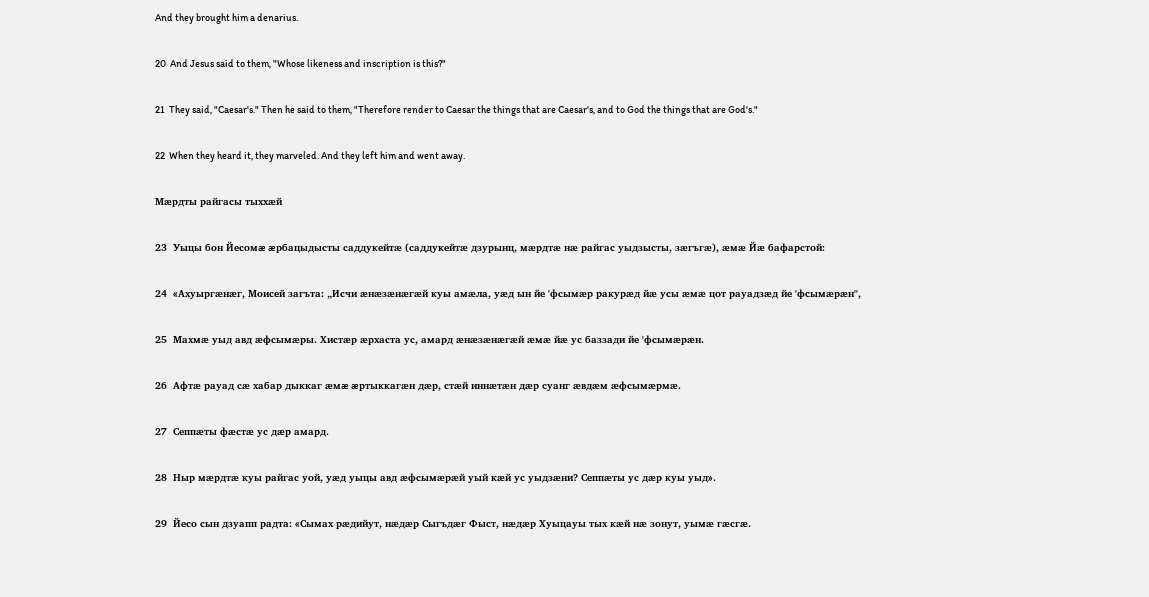And they brought him a denarius.

20  And Jesus said to them, "Whose likeness and inscription is this?"

21  They said, "Caesar's." Then he said to them, "Therefore render to Caesar the things that are Caesar's, and to God the things that are God's."

22  When they heard it, they marveled. And they left him and went away.

Мæрдты райгасы тыххæй

23  Уыцы бон Йесомæ æрбацыдысты саддукейтæ (саддукейтæ дзурынц, мæрдтæ нæ райгас уыдзысты, зæгъгæ), æмæ Йæ бафарстой:

24  «Ахуыргæнæг, Моисей загъта: „Исчи æнæзæнæгæй куы амæла, уæд ын йе 'фсымæр ракурæд йæ усы æмæ цот рауадзæд йе 'фсымæрæн",

25  Махмæ уыд авд æфсымæры. Хистæр æрхаста ус, амард æнæзæнæгæй æмæ йæ ус баззади йе 'фсымæрæн.

26  Афтæ рауад сæ хабар дыккаг æмæ æртыккагæн дæр, стæй иннæтæн дæр суанг æвдæм æфсымæрмæ.

27  Сеппæты фæстæ ус дæр амард.

28  Ныр мæрдтæ куы райгас уой, уæд уыцы авд æфсымæрæй уый кæй ус уыдзæни? Сеппæты ус дæр куы уыд».

29  Йесо сын дзуапп радта: «Сымах рæдийут, нæдæр Сыгъдæг Фыст, нæдæр Хуыцауы тых кæй нæ зонут, уымæ гæсгæ.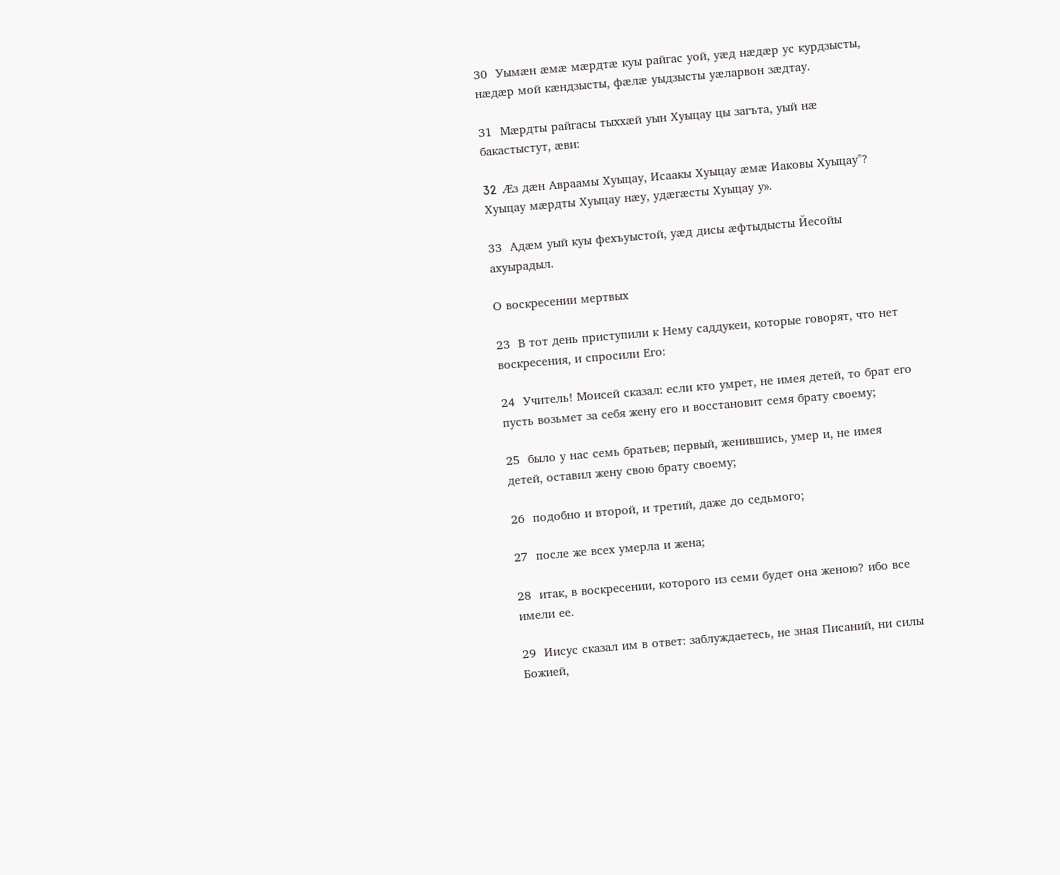30  Уымæн æмæ мæрдтæ куы райгас уой, уæд нæдæр ус курдзысты, нæдæр мой кæндзысты, фæлæ уыдзысты уæларвон зæдтау.

31  Мæрдты райгасы тыххæй уын Хуыцау цы загъта, уый нæ бакастыстут, æви:

32  Æз дæн Авраамы Хуыцау, Исаакы Хуыцау æмæ Иаковы Хуыцау"? Хуыцау мæрдты Хуыцау нæу, удæгæсты Хуыцау у».

33  Адæм уый куы фехъуыстой, уæд дисы æфтыдысты Йесойы ахуырадыл.

О воскресении мертвых

23  В тот день приступили к Нему саддукеи, которые говорят, что нет воскресения, и спросили Его:

24  Учитель! Моисей сказал: если кто умрет, не имея детей, то брат его пусть возьмет за себя жену его и восстановит семя брату своему;

25  было у нас семь братьев; первый, женившись, умер и, не имея детей, оставил жену свою брату своему;

26  подобно и второй, и третий, даже до седьмого;

27  после же всех умерла и жена;

28  итак, в воскресении, которого из семи будет она женою? ибо все имели ее.

29  Иисус сказал им в ответ: заблуждаетесь, не зная Писаний, ни силы Божией,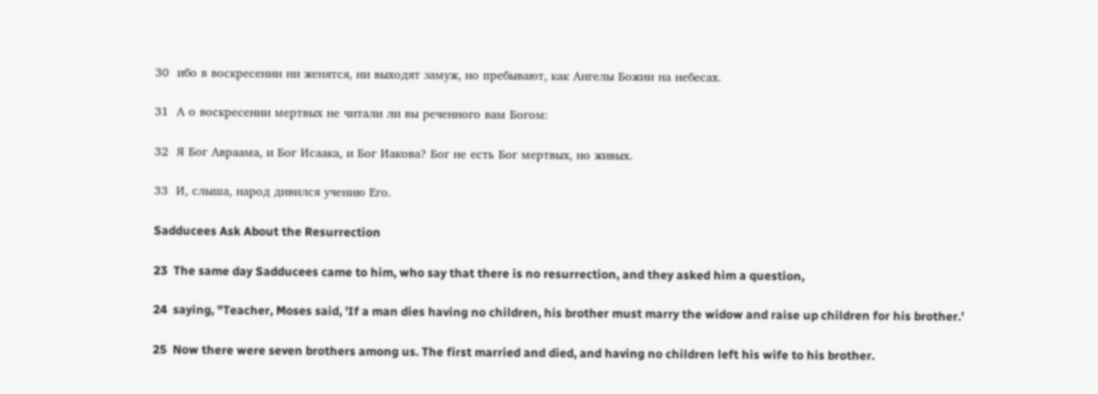30  ибо в воскресении ни женятся, ни выходят замуж, но пребывают, как Ангелы Божии на небесах.

31  А о воскресении мертвых не читали ли вы реченного вам Богом:

32  Я Бог Авраама, и Бог Исаака, и Бог Иакова? Бог не есть Бог мертвых, но живых.

33  И, слыша, народ дивился учению Его.

Sadducees Ask About the Resurrection

23  The same day Sadducees came to him, who say that there is no resurrection, and they asked him a question,

24  saying, "Teacher, Moses said, 'If a man dies having no children, his brother must marry the widow and raise up children for his brother.'

25  Now there were seven brothers among us. The first married and died, and having no children left his wife to his brother.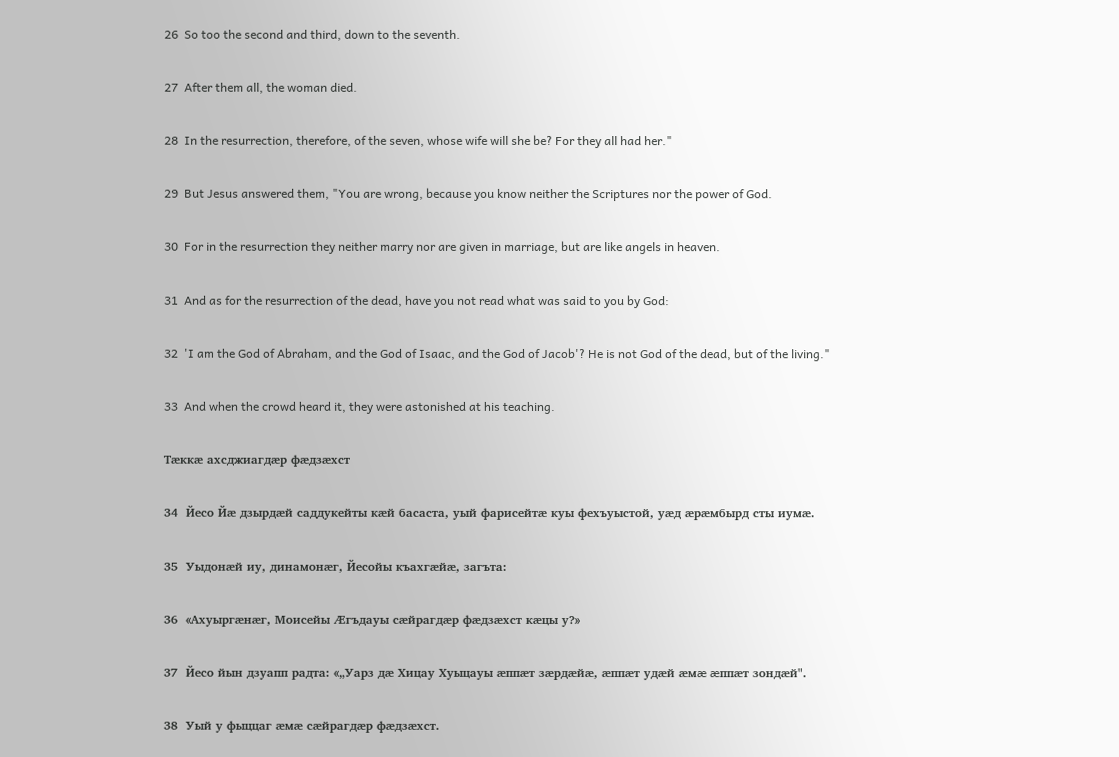26  So too the second and third, down to the seventh.

27  After them all, the woman died.

28  In the resurrection, therefore, of the seven, whose wife will she be? For they all had her."

29  But Jesus answered them, "You are wrong, because you know neither the Scriptures nor the power of God.

30  For in the resurrection they neither marry nor are given in marriage, but are like angels in heaven.

31  And as for the resurrection of the dead, have you not read what was said to you by God:

32  'I am the God of Abraham, and the God of Isaac, and the God of Jacob'? He is not God of the dead, but of the living."

33  And when the crowd heard it, they were astonished at his teaching.

Тæккæ ахсджиагдæр фæдзæхст

34  Йесо Йæ дзырдæй саддукейты кæй басаста, уый фарисейтæ куы фехъуыстой, уæд æрæмбырд сты иумæ.

35  Уыдонæй иу, динамонæг, Йесойы къахгæйæ, загъта:

36  «Ахуыргæнæг, Моисейы Æгъдауы сæйрагдæр фæдзæхст кæцы у?»

37  Йесо йын дзуапп радта: «„Уарз дæ Хицау Хуыцауы æппæт зæрдæйæ, æппæт удæй æмæ æппæт зондæй".

38  Уый у фыццаг æмæ сæйрагдæр фæдзæхст.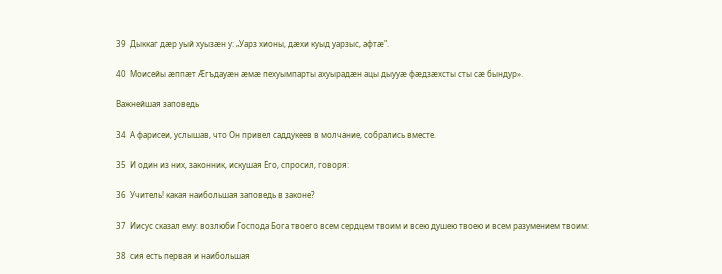39  Дыккаг дæр уый хуызæн у: „Уарз хионы, дæхи куыд уарзыс, афтæ".

40  Моисейы æппæт Æгъдауæн æмæ пехуымпарты ахуырадæн ацы дыууæ фæдзæхсты сты сæ бындур».

Важнейшая заповедь

34  А фарисеи, услышав, что Он привел саддукеев в молчание, собрались вместе.

35  И один из них, законник, искушая Его, спросил, говоря:

36  Учитель! какая наибольшая заповедь в законе?

37  Иисус сказал ему: возлюби Господа Бога твоего всем сердцем твоим и всею душею твоею и всем разумением твоим:

38  сия есть первая и наибольшая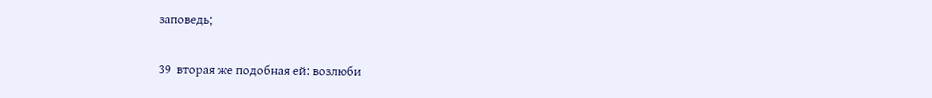заповедь;

39  вторая же подобная ей: возлюби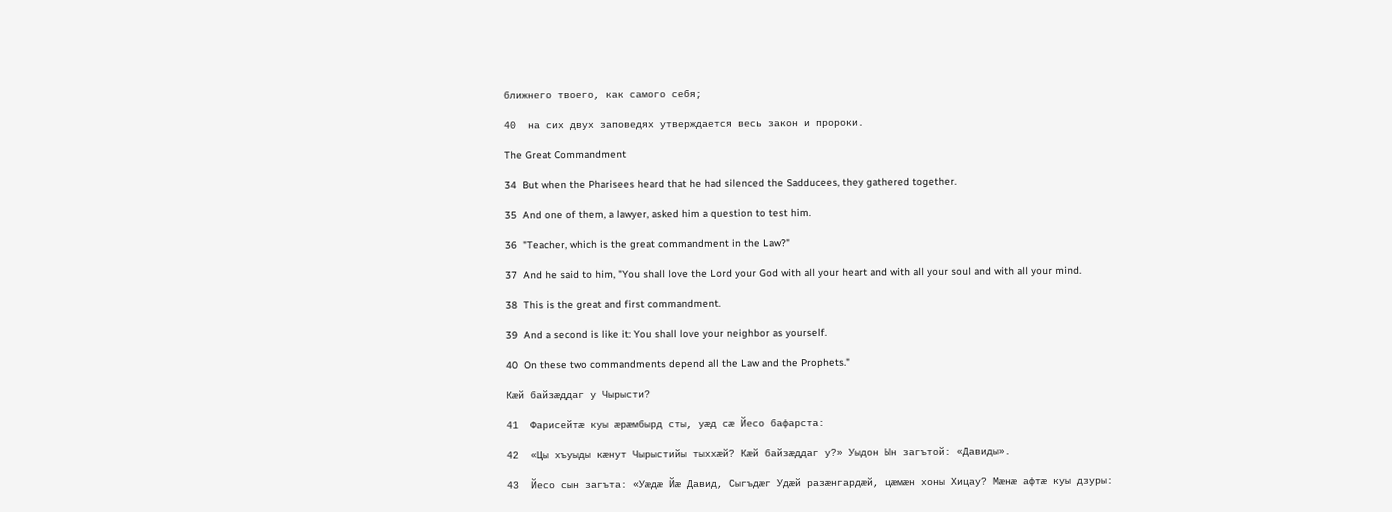ближнего твоего, как самого себя;

40  на сих двух заповедях утверждается весь закон и пророки.

The Great Commandment

34  But when the Pharisees heard that he had silenced the Sadducees, they gathered together.

35  And one of them, a lawyer, asked him a question to test him.

36  "Teacher, which is the great commandment in the Law?"

37  And he said to him, "You shall love the Lord your God with all your heart and with all your soul and with all your mind.

38  This is the great and first commandment.

39  And a second is like it: You shall love your neighbor as yourself.

40  On these two commandments depend all the Law and the Prophets."

Кæй байзæддаг у Чырысти?

41  Фарисейтæ куы æрæмбырд сты, уæд сæ Йесо бафарста:

42  «Цы хъуыды кæнут Чырыстийы тыххæй? Кæй байзæддаг у?» Уыдон Ын загътой: «Давиды».

43  Йесо сын загъта: «Уæдæ Йæ Давид, Сыгъдæг Удæй разæнгардæй, цæмæн хоны Хицау? Мæнæ афтæ куы дзуры: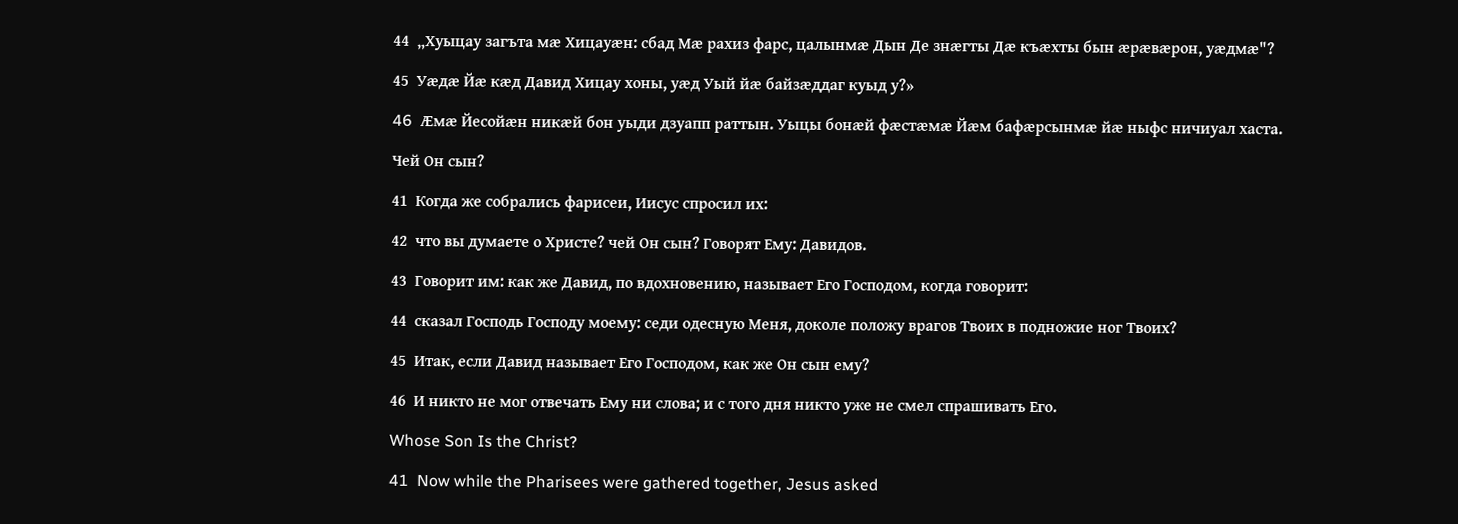44  „Хуыцау загъта мæ Хицауæн: сбад Мæ рахиз фарс, цалынмæ Дын Де знæгты Дæ къæхты бын æрæвæрон, уæдмæ"?

45  Уæдæ Йæ кæд Давид Хицау хоны, уæд Уый йæ байзæддаг куыд у?»

46  Æмæ Йесойæн никæй бон уыди дзуапп раттын. Уыцы бонæй фæстæмæ Йæм бафæрсынмæ йæ ныфс ничиуал хаста.

Чей Он сын?

41  Когда же собрались фарисеи, Иисус спросил их:

42  что вы думаете о Христе? чей Он сын? Говорят Ему: Давидов.

43  Говорит им: как же Давид, по вдохновению, называет Его Господом, когда говорит:

44  сказал Господь Господу моему: седи одесную Меня, доколе положу врагов Твоих в подножие ног Твоих?

45  Итак, если Давид называет Его Господом, как же Он сын ему?

46  И никто не мог отвечать Ему ни слова; и с того дня никто уже не смел спрашивать Его.

Whose Son Is the Christ?

41  Now while the Pharisees were gathered together, Jesus asked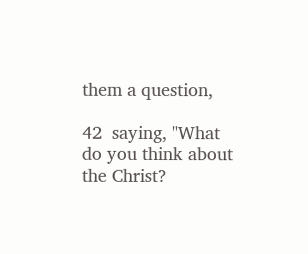them a question,

42  saying, "What do you think about the Christ?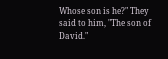Whose son is he?" They said to him, "The son of David."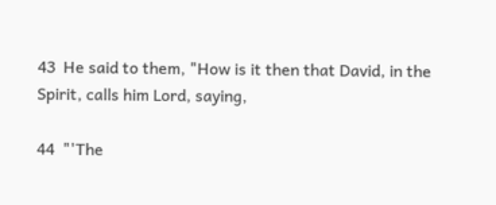43  He said to them, "How is it then that David, in the Spirit, calls him Lord, saying,

44  "'The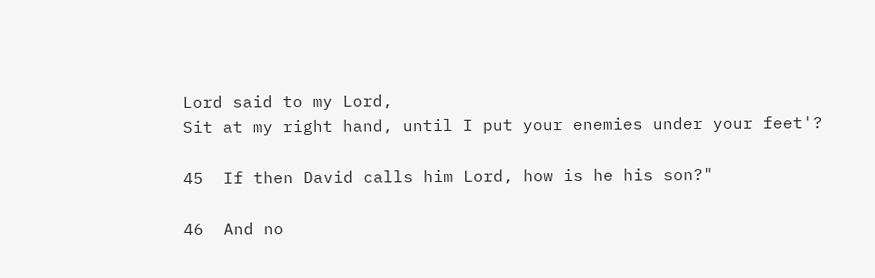Lord said to my Lord,
Sit at my right hand, until I put your enemies under your feet'?

45  If then David calls him Lord, how is he his son?"

46  And no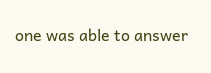one was able to answer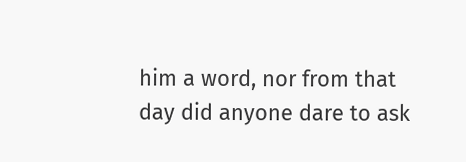him a word, nor from that day did anyone dare to ask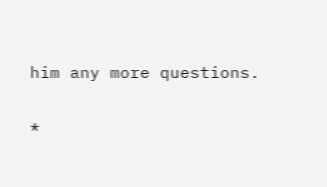him any more questions.

*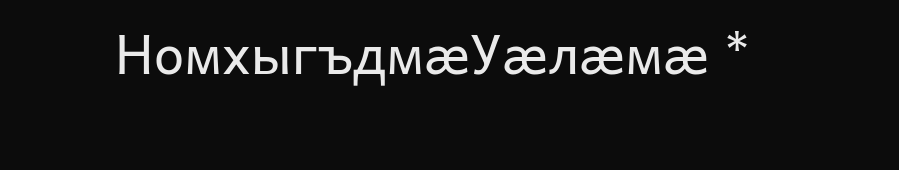НомхыгъдмæУæлæмæ *